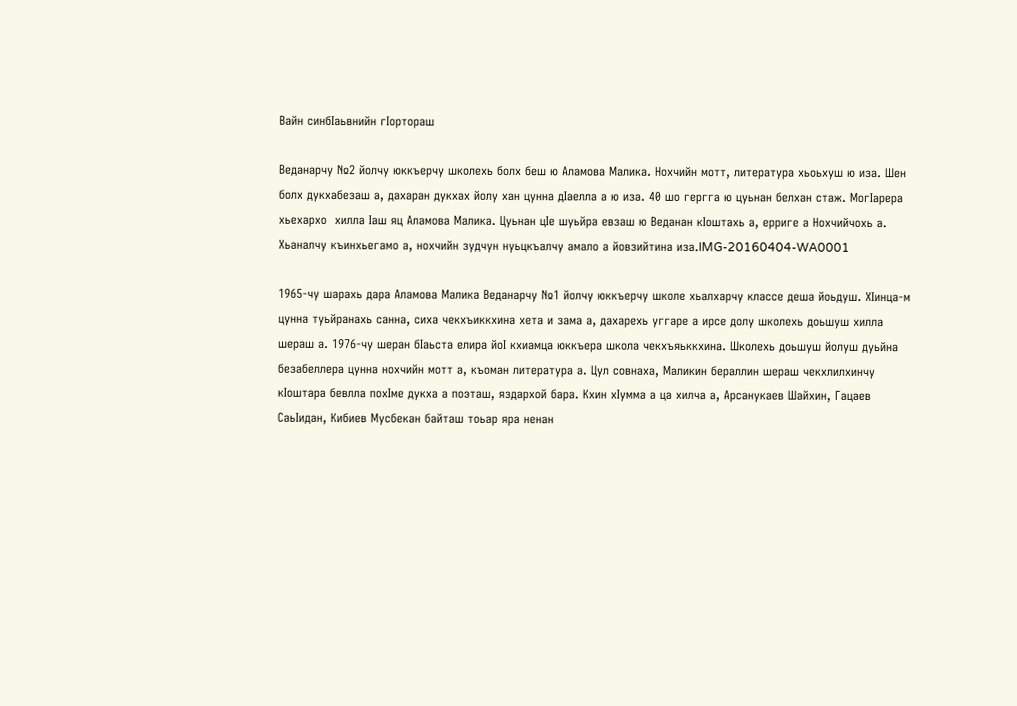Вайн синбIаьвнийн гIортораш

Веданарчу №2 йолчу юккъерчу школехь болх беш ю Аламова Малика. Нохчийн мотт, литература хьоьхуш ю иза. Шен болх дукхабезаш а, дахаран дукхах йолу хан цунна дIаелла а ю иза. 40 шо гергга ю цуьнан белхан стаж. МогIарера хьехархо  хилла Iаш яц Аламова Малика. Цуьнан цIе шуьйра евзаш ю Веданан кIоштахь а, ерриге а Нохчийчохь а. Хьаналчу къинхьегамо а, нохчийн зудчун нуьцкъалчу амало а йовзийтина иза.IMG-20160404-WA0001

1965-чу шарахь дара Аламова Малика Веданарчу №1 йолчу юккъерчу школе хьалхарчу классе деша йоьдуш. ХIинца-м цунна туьйранахь санна, сиха чекхъиккхина хета и зама а, дахарехь уггаре а ирсе долу школехь доьшуш хилла шераш а. 1976-чу шеран бIаьста елира йоI кхиамца юккъера школа чекхъяьккхина. Школехь доьшуш йолуш дуьйна безабеллера цунна нохчийн мотт а, къоман литература а. Цул совнаха, Маликин бераллин шераш чекхлилхинчу кIоштара бевлла похIме дукха а поэташ, яздархой бара. Кхин хIумма а ца хилча а, Арсанукаев Шайхин, Гацаев СаьIидан, Кибиев Мусбекан байташ тоьар яра ненан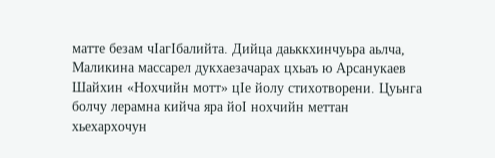матте безам чIагIбалийта. Дийца даьккхинчуьра аьлча, Маликина массарел дукхаезачарах цхьаъ ю Арсанукаев Шайхин «Нохчийн мотт» цIе йолу стихотворени. Цуьнга болчу лерамна кийча яра йоI нохчийн меттан хьехархочун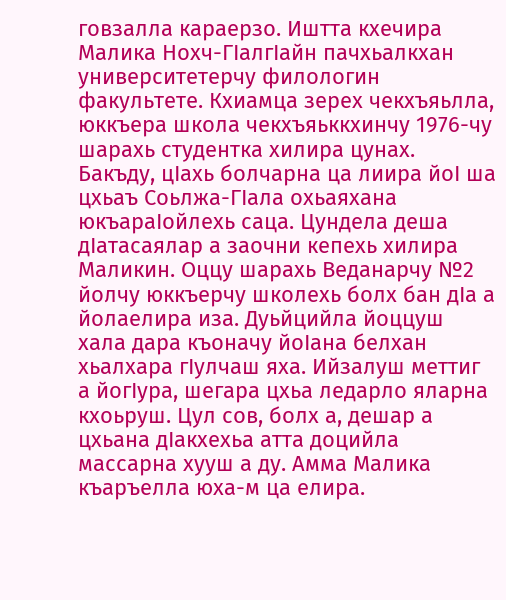говзалла караерзо. Иштта кхечира  Малика Нохч-ГIалгIайн пачхьалкхан университетерчу филологин факультете. Кхиамца зерех чекхъяьлла, юккъера школа чекхъяьккхинчу 1976-чу шарахь студентка хилира цунах. Бакъду, цIахь болчарна ца лиира йоI ша цхьаъ Соьлжа-ГIала охьаяхана юкъараIойлехь саца. Цундела деша дIатасаялар а заочни кепехь хилира Маликин. Оццу шарахь Веданарчу №2 йолчу юккъерчу школехь болх бан дIа а йолаелира иза. Дуьйцийла йоццуш хала дара къоначу йоIана белхан хьалхара гIулчаш яха. Ийзалуш меттиг а йогIура, шегара цхьа ледарло яларна кхоьруш. Цул сов, болх а, дешар а цхьана дIакхехьа атта доцийла массарна хууш а ду. Амма Малика къаръелла юха-м ца елира.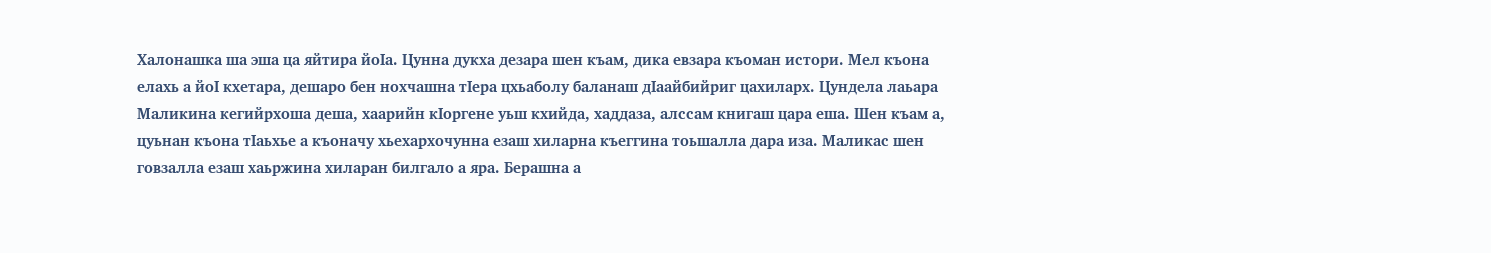Халонашка ша эша ца яйтира йоIа. Цунна дукха дезара шен къам, дика евзара къоман истори. Мел къона елахь а йоI кхетара, дешаро бен нохчашна тIера цхьаболу баланаш дIаайбийриг цахиларх. Цундела лаьара Маликина кегийрхоша деша, хаарийн кIоргене уьш кхийда, хаддаза, алссам книгаш цара еша. Шен къам а, цуьнан къона тIаьхье а къоначу хьехархочунна езаш хиларна къеггина тоьшалла дара иза. Маликас шен говзалла езаш хаьржина хиларан билгало а яра. Берашна а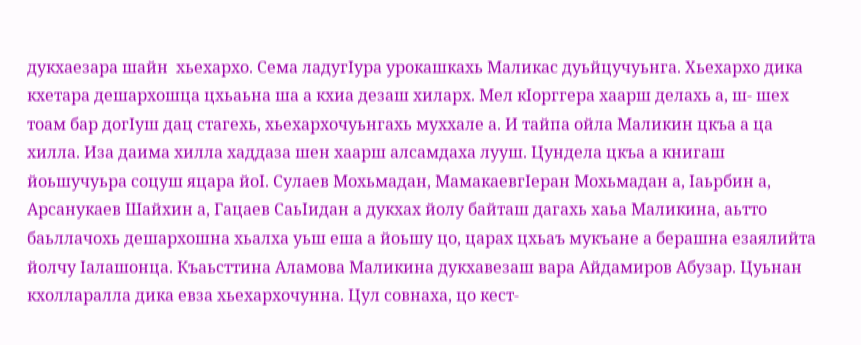дукхаезара шайн  хьехархо. Сема ладугIура урокашкахь Маликас дуьйцучуьнга. Хьехархо дика кхетара дешархошца цхьаьна ша а кхиа дезаш хиларх. Мел кIорггера хаарш делахь а, ш- шех тоам бар догIуш дац стагехь, хьехархочуьнгахь муххале а. И тайпа ойла Маликин цкъа а ца хилла. Иза даима хилла хаддаза шен хаарш алсамдаха лууш. Цундела цкъа а книгаш йоьшучуьра соцуш яцара йоI. Сулаев Мохьмадан, МамакаевгIеран Мохьмадан а, Iаьрбин а, Арсанукаев Шайхин а, Гацаев СаьIидан а дукхах йолу байташ дагахь хаьа Маликина, аьтто баьллачохь дешархошна хьалха уьш еша а йоьшу цо, царах цхьаъ мукъане а берашна езаялийта йолчу Iалашонца. Къаьсттина Аламова Маликина дукхавезаш вара Айдамиров Абузар. Цуьнан кхолларалла дика евза хьехархочунна. Цул совнаха, цо кест-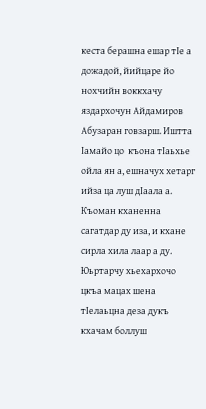кеста берашна ешар тIе а дожадой, йийцаре йо нохчийн воккхачу яздархочун Айдамиров Абузаран говзарш. Иштта Iамайо цо  къона тIаьхье ойла ян а, ешначух хетарг ийза ца луш дIаала а. Къоман кханенна сагатдар ду иза, и кхане сирла хила лаар а ду. Юьртарчу хьехархочо цкъа мацах шена тIелаьцна деза дукъ кхачам боллуш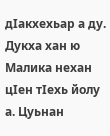дIакхехьар а ду. Дукха хан ю Малика нехан цIен тIехь йолу а. Цуьнан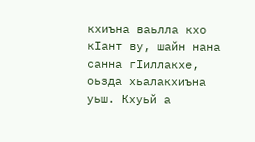кхиъна ваьлла кхо кIант ву, шайн нана санна гIиллакхе, оьзда хьалакхиъна уьш. Кхуьй а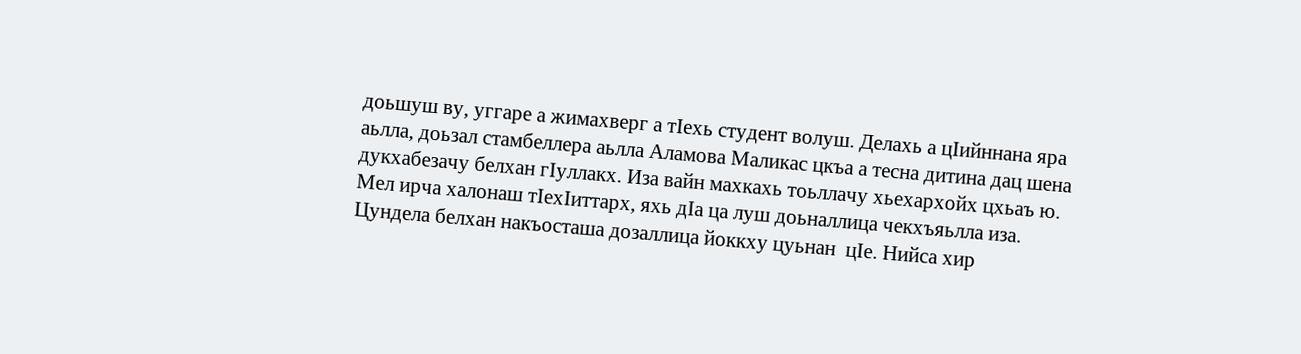доьшуш ву, уггаре а жимахверг а тIехь студент волуш. Делахь а цIийннана яра аьлла, доьзал стамбеллера аьлла Аламова Маликас цкъа а тесна дитина дац шена дукхабезачу белхан гIуллакх. Иза вайн махкахь тоьллачу хьехархойх цхьаъ ю. Мел ирча халонаш тIехIиттарх, яхь дIа ца луш доьналлица чекхъяьлла иза. Цундела белхан накъосташа дозаллица йоккху цуьнан  цIе. Нийса хир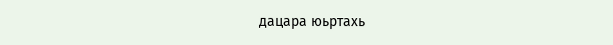дацара юьртахь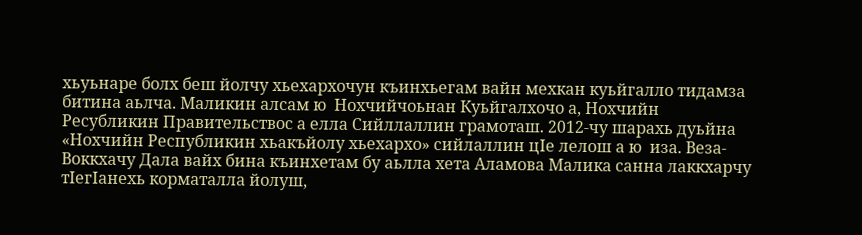хьуьнаре болх беш йолчу хьехархочун къинхьегам вайн мехкан куьйгалло тидамза битина аьлча. Маликин алсам ю  Нохчийчоьнан Куьйгалхочо а, Нохчийн Ресубликин Правительствос а елла Сийллаллин грамоташ. 2012-чу шарахь дуьйна «Нохчийн Республикин хьакъйолу хьехархо» сийлаллин цIе лелош а ю  иза. Веза-Воккхачу Дала вайх бина къинхетам бу аьлла хета Аламова Малика санна лаккхарчу тIегIанехь корматалла йолуш,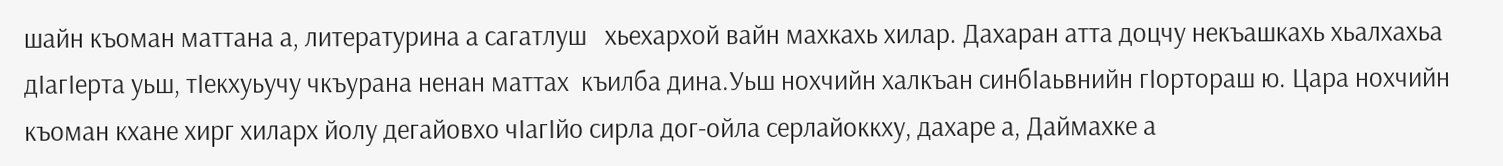шайн къоман маттана а, литературина а сагатлуш   хьехархой вайн махкахь хилар. Дахаран атта доцчу некъашкахь хьалхахьа дIагIерта уьш, тIекхуьучу чкъурана ненан маттах  къилба дина.Уьш нохчийн халкъан синбIаьвнийн гIортораш ю. Цара нохчийн къоман кхане хирг хиларх йолу дегайовхо чIагIйо сирла дог-ойла серлайоккху, дахаре а, Даймахке а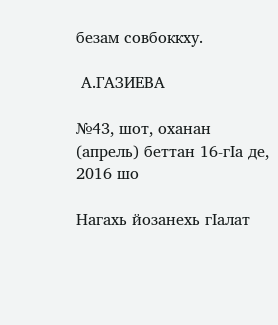безам совбоккху.

 А.ГАЗИЕВА

№43, шот, оханан (апрель) беттан 16-гIа де, 2016 шо

Нагахь йозанехь гIалат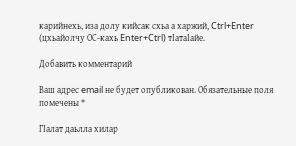карийнехь, иза долу кийсак схьа а харжий, Ctrl+Enter (цхьайолчу ОС-кахь Enter+Ctrl) тIатаIайе.

Добавить комментарий

Ваш адрес email не будет опубликован. Обязательные поля помечены *

ГIалат даьлла хилар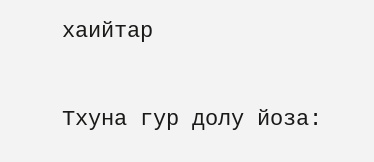хаийтар

Тхуна гур долу йоза: